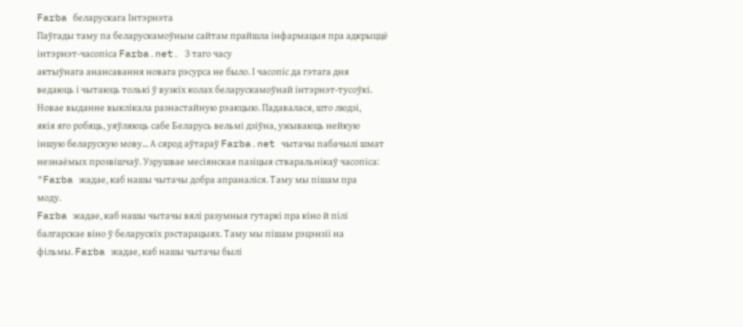Farba беларускага Інтэрнэта
Паўгады таму па беларускамоўным сайтам прайшла інфармацыя пра адкрыццё
інтэрнэт-часопіса Farba.net. З таго часу
актыўнага анансавання новага рэсурса не было. І часопіс да гэтага дня
ведаюць і чытаюць толькі ў вузкіх колах беларускамоўнай інтэрнэт-тусоўкі.
Новае выданне выклікала разнастайную рэакцыю. Падавалася, што людзі,
якія яго робяць, уяўляюць сабе Беларусь вельмі дзіўна, ужываюць нейкую
іншую беларускую мову... А сярод аўтараў Farba.net чытачы пабачылі шмат
незнаёмых прозвішчаў. Узрушвае месіянская пазіцыя стваральнікаў часопіса:
"Farba жадае, каб нашы чытачы добра апраналіся. Таму мы пішам пра
моду.
Farba жадае, каб нашы чытачы вялі разумныя гутаркі пра кіно й пілі
балгарскае віно ў беларускіх рэстарацыях. Таму мы пішам рэцэнзіі на
фільмы. Farba жадае, каб нашы чытачы былі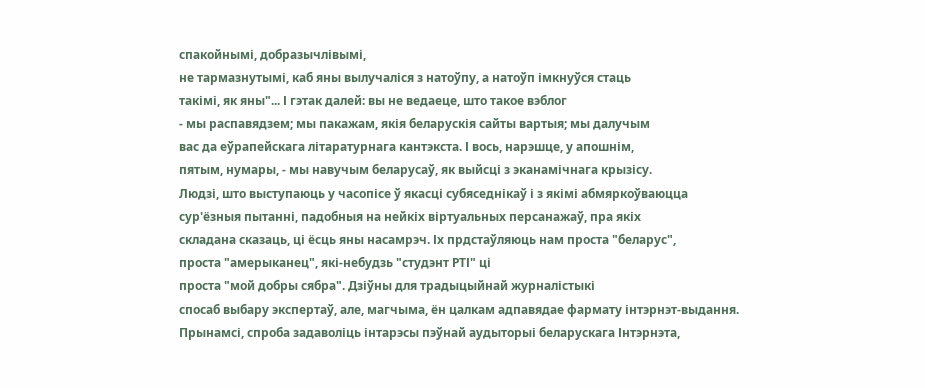спакойнымі, добразычлівымі,
не тармазнутымі, каб яны вылучаліся з натоўпу, а натоўп імкнуўся стаць
такімі, як яны"... І гэтак далей: вы не ведаеце, што такое вэблог
- мы распавядзем; мы пакажам, якія беларускія сайты вартыя; мы далучым
вас да еўрапейскага літаратурнага кантэкста. І вось, нарэшце, у апошнім,
пятым, нумары, - мы навучым беларусаў, як выйсці з эканамічнага крызісу.
Людзі, што выступаюць у часопісе ў якасці субяседнікаў і з якімі абмяркоўваюцца
сур'ёзныя пытанні, падобныя на нейкіх віртуальных персанажаў, пра якіх
складана сказаць, ці ёсць яны насамрэч. Іх прдстаўляюць нам проста "беларус",
проста "амерыканец", які-небудзь "студэнт РТІ" ці
проста "мой добры сябра". Дзіўны для традыцыйнай журналістыкі
спосаб выбару экспертаў, але, магчыма, ён цалкам адпавядае фармату інтэрнэт-выдання.
Прынамсі, спроба задаволіць інтарэсы пэўнай аудыторыі беларускага Інтэрнэта,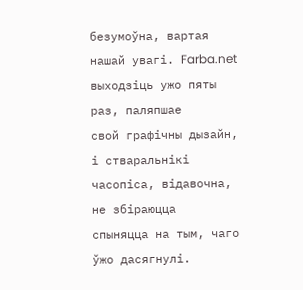безумоўна, вартая нашай увагі. Farba.net выходзіць ужо пяты раз, паляпшае
свой графічны дызайн, і стваральнікі часопіса, відавочна, не збіраюцца
спыняцца на тым, чаго ўжо дасягнулі.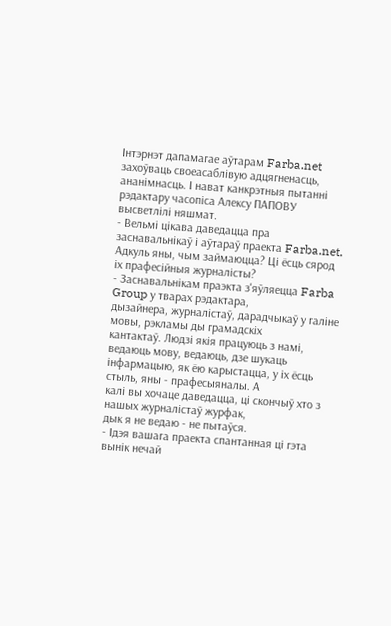Інтэрнэт дапамагае аўтарам Farba.net захоўваць своеасаблівую адцягненасць,
ананімнасць. І нават канкрэтныя пытанні рэдактару часопіса Алексу ПАПОВУ
высветлілі няшмат.
- Вельмі цікава даведацца пра заснавальнікаў і аўтараў праекта Farba.net.
Адкуль яны, чым займаюцца? Ці ёсць сярод іх прафесійныя журналісты?
- Заснавальнікам праэкта з'яўляецца Farba Group у тварах рэдактара,
дызайнера, журналістаў, дарадчыкаў у галіне мовы, рэкламы ды грамадскіх
кантактаў. Людзі якія працуюць з намі, ведаюць мову, ведаюць, дзе шукаць
інфармацыю, як ёю карыстацца, у іх ёсць стыль, яны - прафесыяналы. А
калі вы хочаце даведацца, ці скончыў хто з нашых журналістаў журфак,
дык я не ведаю - не пытаўся.
- Ідэя вашага праекта спантанная ці гэта вынік нечай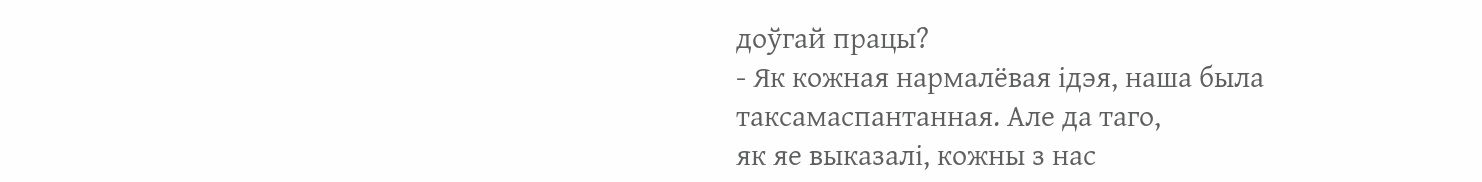доўгай працы?
- Як кожная нармалёвая ідэя, наша была таксамаспантанная. Але да таго,
як яе выказалі, кожны з нас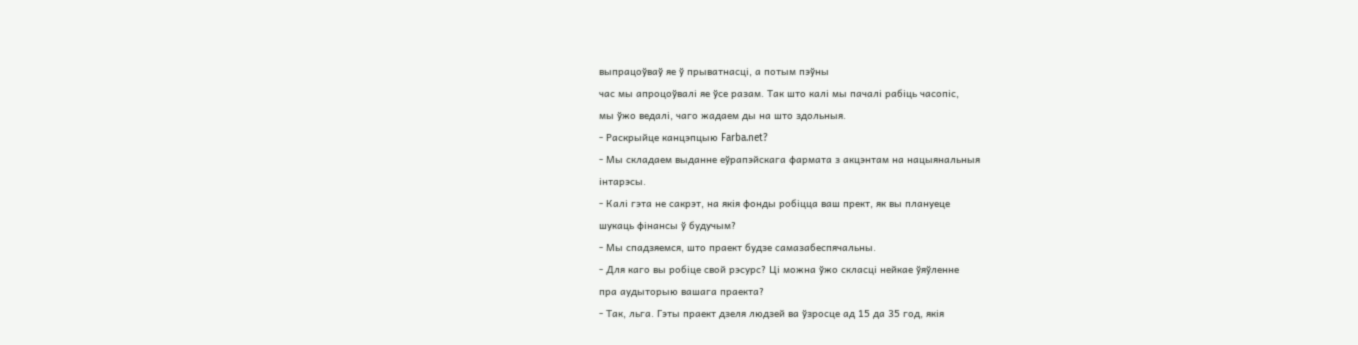выпрацоўваў яе ў прыватнасці, а потым пэўны
час мы апроцоўвалі яе ўсе разам. Так што калі мы пачалі рабіць часопіс,
мы ўжо ведалі, чаго жадаем ды на што здольныя.
- Раскрыйце канцэпцыю Farba.net?
- Мы складаем выданне еўрапэйскага фармата з акцэнтам на нацыянальныя
інтарэсы.
- Калі гэта не сакрэт, на якія фонды робіцца ваш прект, як вы плануеце
шукаць фінансы ў будучым?
- Мы спадзяемся, што праект будзе самазабеспячальны.
- Для каго вы робіце свой рэсурс? Ці можна ўжо скласці нейкае ўяўленне
пра аудыторыю вашага праекта?
- Так, льга. Гэты праект дзеля людзей ва ўзросце ад 15 да 35 год, якія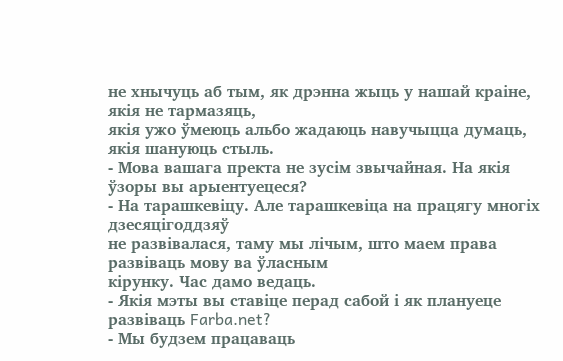не хнычуць аб тым, як дрэнна жыць у нашай краіне, якія не тармазяць,
якія ужо ўмеюць альбо жадаюць навучыцца думаць, якія шануюць стыль.
- Мова вашага пректа не зусім звычайная. На якія ўзоры вы арыентуецеся?
- На тарашкевіцу. Але тарашкевіца на працягу многіх дзесяцігоддзяў
не развівалася, таму мы лічым, што маем права развіваць мову ва ўласным
кірунку. Час дамо ведаць.
- Якія мэты вы ставіце перад сабой і як плануеце развіваць Farba.net?
- Мы будзем працаваць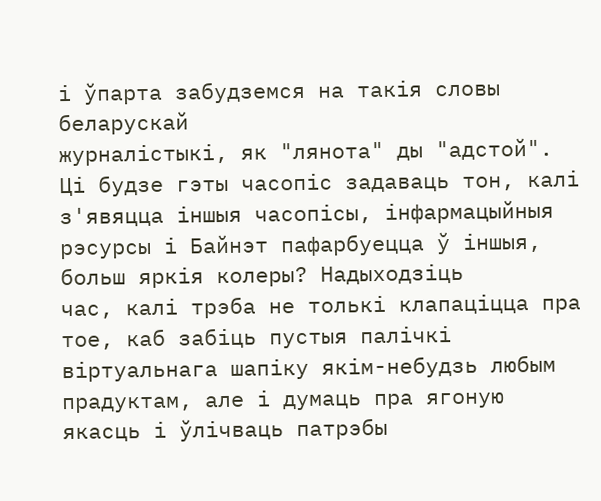і ўпарта забудземся на такія словы беларускай
журналістыкі, як "лянота" ды "адстой".
Ці будзе гэты часопіс задаваць тон, калі з'явяцца іншыя часопісы, інфармацыйныя
рэсурсы і Байнэт пафарбуецца ў іншыя, больш яркія колеры? Надыходзіць
час, калі трэба не толькі клапаціцца пра тое, каб забіць пустыя палічкі
віртуальнага шапіку якім-небудзь любым прадуктам, але і думаць пра ягоную
якасць і ўлічваць патрэбы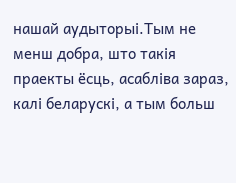нашай аудыторыі.Тым не менш добра, што такія
праекты ёсць, асабліва зараз, калі беларускі, а тым больш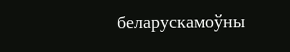беларускамоўны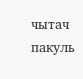чытач пакуль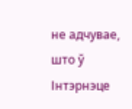не адчувае, што ў Інтэрнэце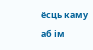ёсць каму аб ім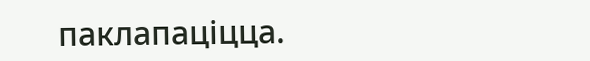паклапаціцца.